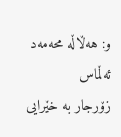و: هەڵاڵە محەمەد ئەڵماس
زۆرجار بە خێرایی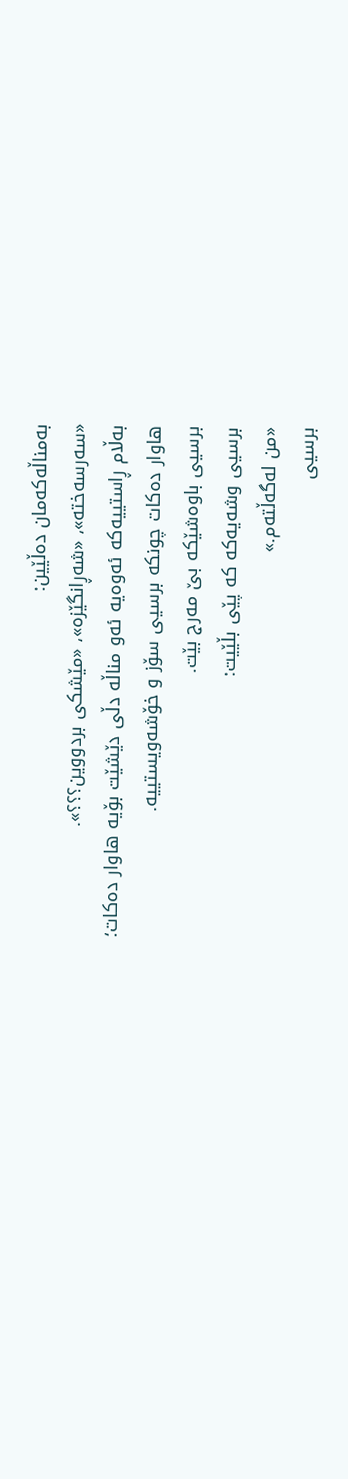بەمناڵەکەمان دەڵێین:
«سەرسەختە»، «شەڕانگێزە»، «مێشکی بردووین؟؟؟».
بەڵام ڕاستییەکە ئەوەیە ئەو مناڵە دڵی دێشێت بۆیە هاوار دەکات؛
هاوار دەکات چونکە برسیی سۆز و خۆشەویستییە.
برسیی باوەشێکە بێ مەرج بێت.
برسیی وشەیەکە کە پێی بڵێیت:
«من لەگەڵتەم.»
برسیی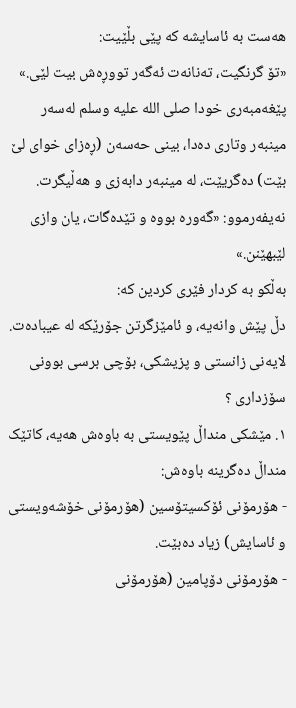هەست بە ئاسایشە کە پێی بڵێیت:
«تۆ گرنگیت، تەنانەت ئەگەر تووڕەش بیت لێی.»
پێغەمبەری خودا صلى الله عليه وسلم لەسەر مینبەر وتاری دەدا، بینی حەسەن (ڕەزای خوای لێ بێت) دەگریێت، لە مینبەر دابەزی و هەڵیگرت.
نەیفەرموو: «گەورە بووە و تێدەگات، یان وازی لێبهێنن.»
بەڵکو بە کردار فێری کردین کە:
دڵ پێش وانەیە، و ئامێزگرتن جۆرێکە لە عیبادەت.
لایەنی زانستی و پزیشکی، بۆچی برسی بوونی سۆزداری ؟
١. مێشکی منداڵ پێویستی بە باوەش هەیە، کاتێک منداڵ دەگرینە باوەش:
- هۆرمۆنی ئۆکسیتۆسین (هۆرمۆنی خۆشەویستی و ئاسایش) زیاد دەبێت.
- هۆرمۆنی دۆپامین (هۆرمۆنی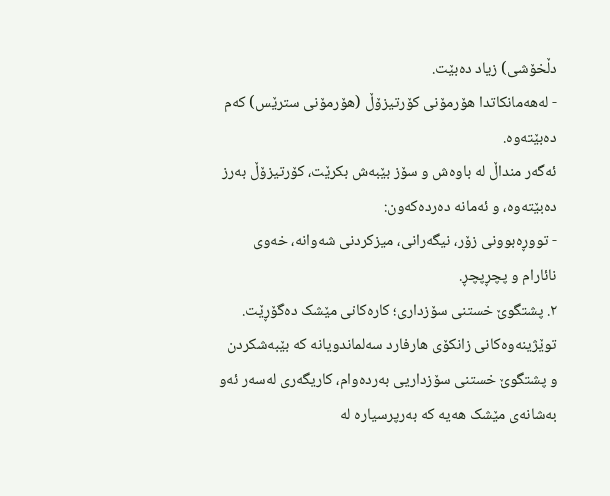دڵخۆشی) زیاد دەبێت.
- لەهەمانکاتدا هۆرمۆنی کۆرتیزۆڵ (هۆرمۆنی سترێس) کەم دەبێتەوە.
ئەگەر منداڵ لە باوەش و سۆز بێبەش بکرێت، کۆرتیزۆڵ بەرز دەبێتەوە، و ئەمانە دەردەکەون:
- تووڕەبوونی زۆر، نیگەرانی، میزکردنی شەوانە، خەوی نائارام و پچڕپچڕ.
٢. پشتگوێ خستنی سۆزداری؛ کارەکانی مێشک دەگۆڕێت.
توێژینەوەکانی زانکۆی هارفارد سەلماندویانە کە بێبەشکردن و پشتگوێ خستنی سۆزداریی بەردەوام، کاریگەری لەسەر ئەو بەشانەی مێشک هەیە کە بەرپرسیارە لە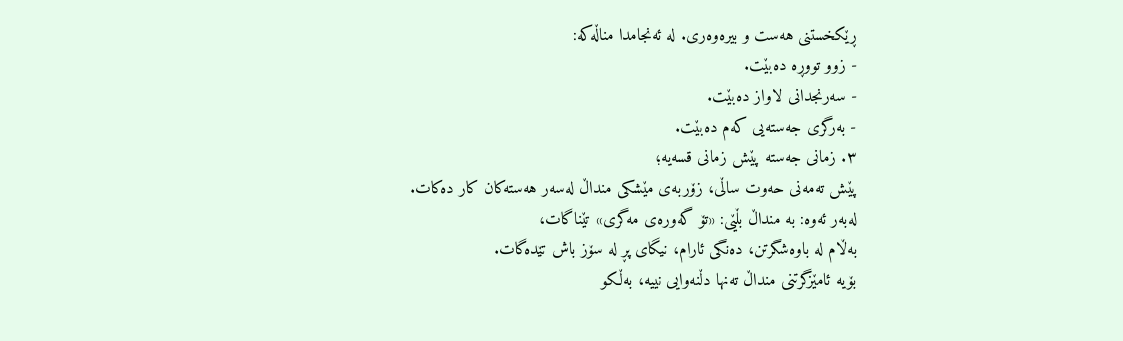ڕێکخستنی هەست و بیرەوەری. لە ئەنجامدا مناڵەکە:
- زوو تووڕە دەبێت.
- سەرنجدانی لاواز دەبێت.
- بەرگری جەستەیی کەم دەبێت.
٣. زمانی جەستە پێش زمانی قسەیە؛
پێش تەمەنی حەوت ساڵی، زۆربەی مێشکی منداڵ لەسەر هەستەکان کار دەکات.
لەبەر ئەوە: بە منداڵ بڵێی: «تۆ گەورەی مەگری» تێناگات،
بەڵام لە باوەشگرتن، دەنگی ئارام، نیگای پڕ لە سۆز باش تێدەگات.
بۆیە ئامێزگرتنی منداڵ تەنها دڵنەوایی نییە، بەڵکو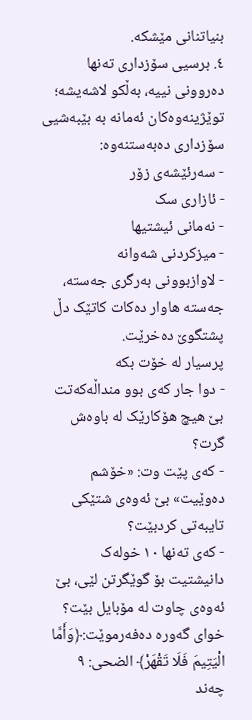بنیاتنانی مێشکە.
٤. برسیی سۆزداری تەنها دەروونی نییە، بەڵکو لاشەیشە؛
توێژینەوەکان ئەمانە بە بێبەشیی سۆزداری دەبەستنەوە:
- سەرئێشەی زۆر
- ئازاری سک
- نەمانی ئیشتیها
- میزکردنی شەوانە
- لاوازبوونی بەرگری جەستە، جەستە هاوار دەکات کاتێک دڵ پشتگوێ دەخرێت.
پرسیار لە خۆت بکە
- دوا جار کەی بوو منداڵەکەتت بێ هیچ هۆکارێک لە باوەش گرت؟
- کەی پێت وت: «خۆشم دەوێیت» بێ ئەوەی شتێکی تایبەتی کردبێت؟
- کەی تەنها ١٠ خولەک دانیشتیت بۆ گوێگرتن لێی، بێ ئەوەی چاوت لە مۆبایل بێت؟
خوای گەورە دەفەرموێت:﴿وَأَمَّا الْيَتِيمَ فَلَا تَقْهَرْ﴾ الضحى: ٩
چەند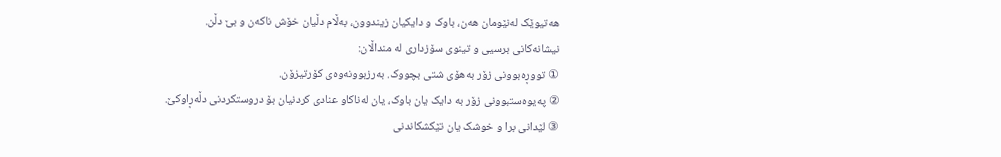هەتیوێک لەنێومان هەن، باوک و دایکیان زیندوون، بەڵام دڵیان خۆش ناکەن و بێ دڵن.
نیشانەکانی برسیی و تینوی سۆزداری لە منداڵان:
① تووڕەبوونی زۆر بەهۆی شتی بچووک. بەرزبوونەوەی کۆرتیزۆن.
② پەیوەستبوونی زۆر بە دایک یان باوک، یان لەناکاو عنادی کردنیان بۆ دروستکردنی دڵەڕاوکێ.
③ لێدانی برا و خوشک یان تێکشکاندنی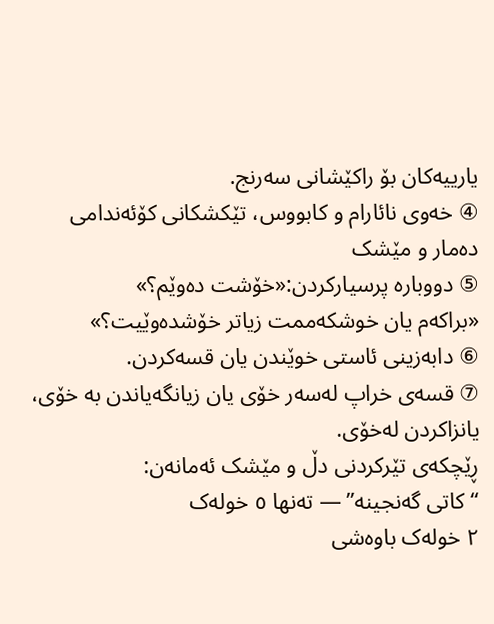یارییەکان بۆ راکێشانی سەرنج.
④ خەوی نائارام و کابووس، تێکشکانی کۆئەندامی دەمار و مێشک
⑤ دووبارە پرسیارکردن:«خۆشت دەوێم؟»
«براکەم یان خوشکەممت زیاتر خۆشدەوێیت؟»
⑥ دابەزینی ئاستی خوێندن یان قسەکردن.
⑦ قسەی خراپ لەسەر خۆی یان زیانگەیاندن بە خۆی، یانزاکردن لەخۆی.
ڕێچکەی تێرکردنی دڵ و مێشک ئەمانەن:
“کاتی گەنجینە” — تەنها ٥ خولەک
٢ خولەک باوەشی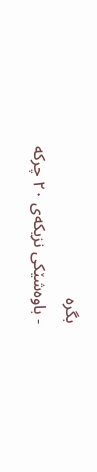بگرە
- باوەشێکی نزیکەی ٢٠ چرکە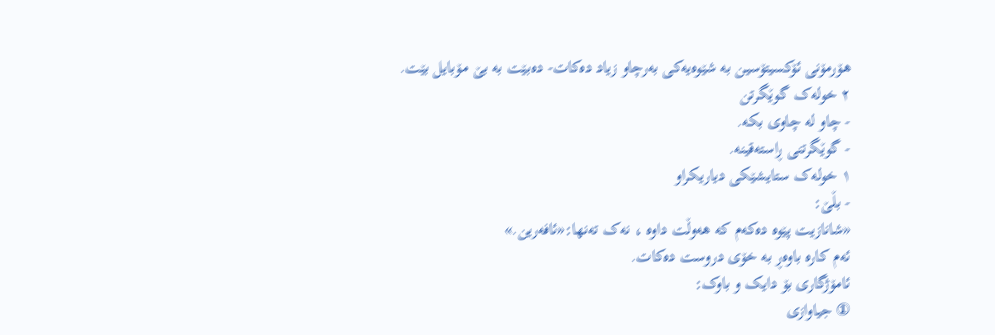هۆرمۆنی ئۆکسیتۆسین بە شێوەیەکی بەرچاو زیاد دەکات- دەبێت بە بێ مۆبایل بێت.
٢ خولەک گوێگرتن
- چاو لە چاوی بکە.
- گوێگرتنی ڕاستەقینە.
١ خولەک ستایشێکی دیاریکراو
- بڵێ:
«شانازیت پێوە دەکەم کە هەوڵت داوە ، نەک تەنها:«ئافەرین.»
ئەم کارە باوەڕ بە خۆی دروست دەکات.
ئامۆژگاری بۆ دایک و باوک:
① جیاوازی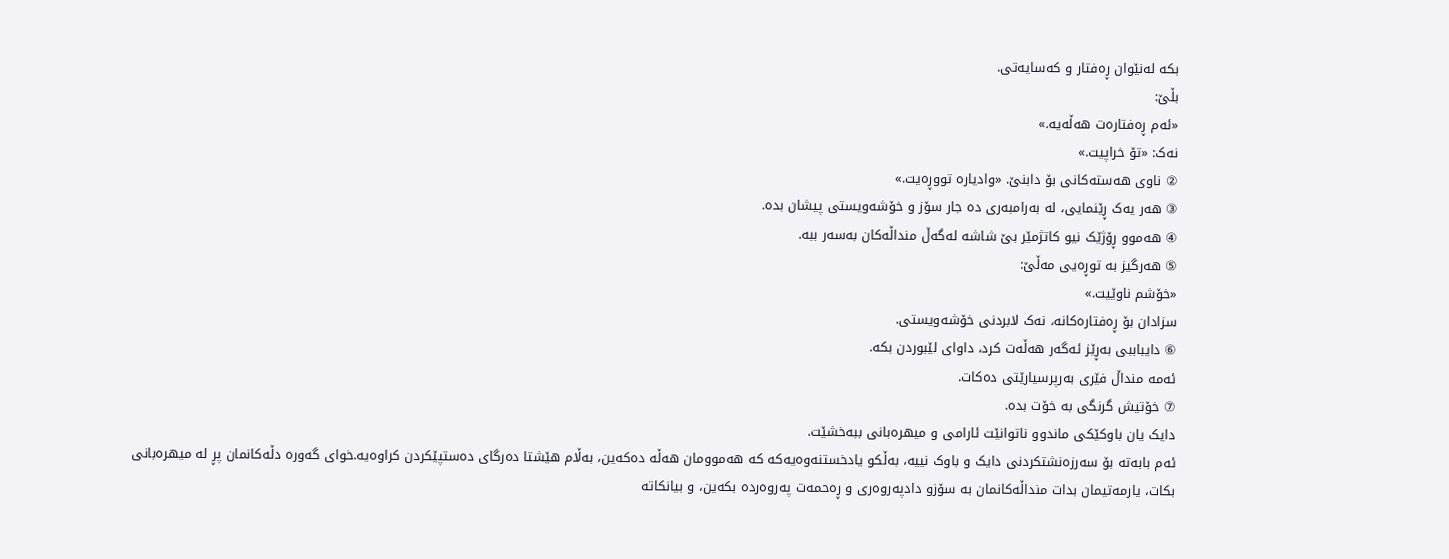بکە لەنێوان ڕەفتار و کەسایەتی.
بڵێ:
«ئەم ڕەفتارەت هەڵەیە.»
نەک: «تۆ خراپیت.»
② ناوی هەستەکانی بۆ دابنێ. «وادیارە تووڕەیت.»
③ هەر یەک ڕێنمایی، لە بەرامبەری دە جار سۆز و خۆشەویستی پیشان بدە.
④ هەموو ڕۆژێک نیو کاتژمێر بێ شاشە لەگەڵ منداڵەکان بەسەر ببە.
⑤ هەرگیز بە توڕەیی مەڵێ:
«خۆشم ناوێیت.»
سزادان بۆ ڕەفتارەکانە، نەک لابردنی خۆشەویستی.
⑥ دایباببی بەڕێز ئەگەر هەڵەت کرد، داوای لێبوردن بکە.
ئەمە منداڵ فێری بەرپرسیارێتی دەکات.
⑦ خۆتیش گرنگی بە خۆت بدە.
دایک یان باوکێکی ماندوو ناتوانێت ئارامی و میهرەبانی ببەخشێت.
ئەم بابەتە بۆ سەرزەنشتکردنی دایک و باوک نییە، بەڵکو یادخستنەوەیەکە کە هەموومان هەڵە دەکەین، بەڵام هێشتا دەرگای دەستپێکردن کراوەیە.خوای گەورە دڵەکانمان پڕ لە میهرەبانی بکات، یارمەتیمان بدات منداڵەکانمان بە سۆزو دادپەروەری و ڕەحمەت پەروەردە بکەین، و بیانکاتە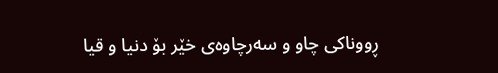ڕووناکی چاو و سەرچاوەی خێر بۆ دنیا و قیا